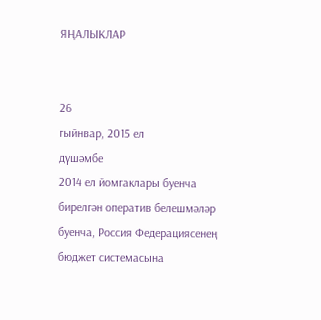ЯҢАЛЫКЛАР


26
гыйнвар, 2015 ел
дүшәмбе
2014 ел йомгаклары буенча бирелгән оператив белешмәләр буенча, Россия Федерациясенең бюджет системасына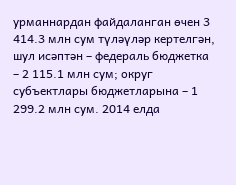урманнардан файдаланган өчен 3 414.3 млн сум түләүләр кертелгән, шул исәптән – федераль бюджетка – 2 115.1 млн сум; округ субъектлары бюджетларына – 1 299.2 млн сум. 2014 елда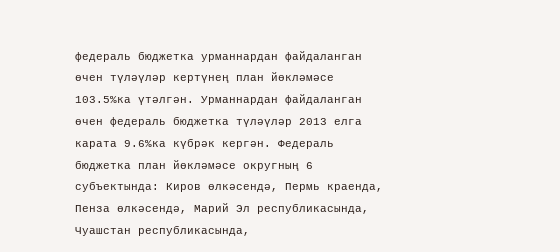федераль бюджетка урманнардан файдаланган өчен түләүләр кертүнең план йөкләмәсе 103.5%ка үтәлгән. Урманнардан файдаланган өчен федераль бюджетка түләүләр 2013 елга карата 9.6%ка күбрәк кергән. Федераль бюджетка план йөкләмәсе округның 6 субъектында: Киров өлкәсендә, Пермь краенда, Пенза өлкәсендә, Марий Эл республикасында, Чуашстан республикасында,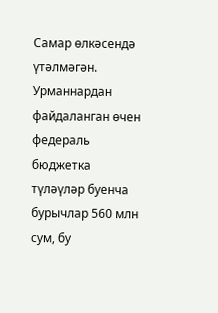Самар өлкәсендә үтәлмәгән. Урманнардан файдаланган өчен федераль бюджетка түләүләр буенча бурычлар 560 млн сум, бу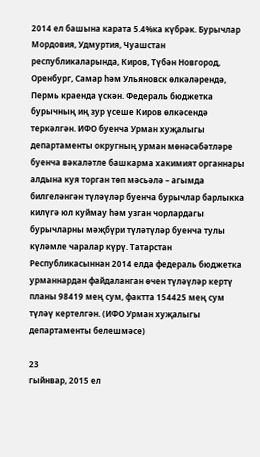2014 ел башына карата 5.4%ка күбрәк. Бурычлар Мордовия, Удмуртия, Чуашстан республикаларында, Киров, Түбән Новгород, Оренбург, Самар һәм Ульяновск өлкәләрендә, Пермь краенда үскән. Федераль бюджетка бурычның иң зур үсеше Киров өлкәсендә теркәлгән. ИФО буенча Урман хуҗалыгы департаменты округның урман мөнәсәбәтләре буенча вәкаләтле башкарма хакимият органнары алдына куя торган төп мәсьәлә – агымда билгеләнгән түләүләр буенча бурычлар барлыкка килүгә юл куймау һәм узган чорлардагы бурычларны мәҗбүри түләтүләр буенча тулы күләмле чаралар күрү. Татарстан Республикасыннан 2014 елда федераль бюджетка урманнардан файдаланган өчен түләүләр кертү планы 98419 мең сум, фактта 154425 мең сум түләү кертелгән. (ИФО Урман хуҗалыгы департаменты белешмәсе)

23
гыйнвар, 2015 ел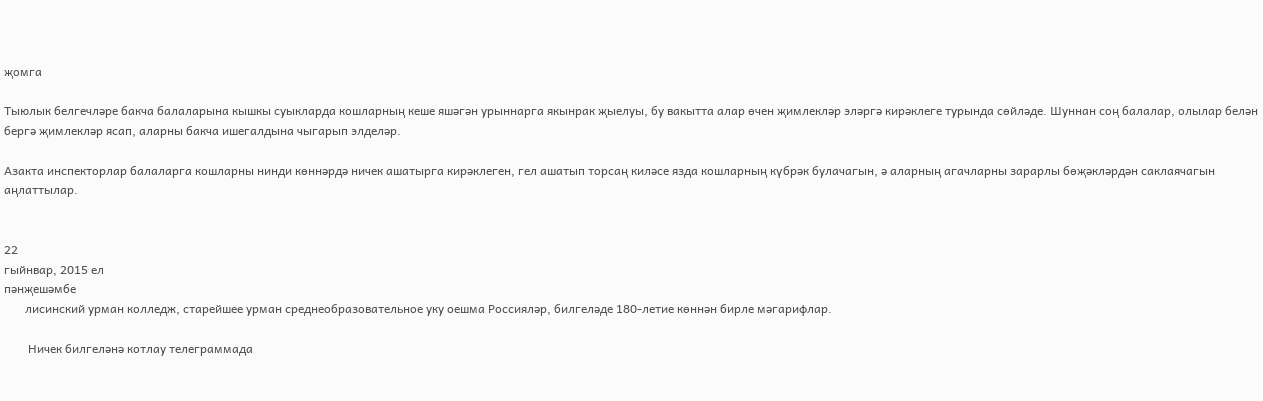җомга

Тыюлык белгечләре бакча балаларына кышкы суыкларда кошларның кеше яшәгән урыннарга якынрак җыелуы, бу вакытта алар өчен җимлекләр эләргә кирәклеге турында сөйләде. Шуннан соң балалар, олылар белән бергә җимлекләр ясап, аларны бакча ишегалдына чыгарып элделәр.

Азакта инспекторлар балаларга кошларны нинди көннәрдә ничек ашатырга кирәклеген, гел ашатып торсаң киләсе язда кошларның күбрәк булачагын, ә аларның агачларны зарарлы бөҗәкләрдән саклаячагын аңлаттылар.


22
гыйнвар, 2015 ел
пәнҗешәмбе
       лисинский урман колледж, старейшее урман среднеобразовательное уку оешма Россияләр, билгеләде 180-летие көннән бирле мәгарифлар.

        Ничек билгеләнә котлау телеграммада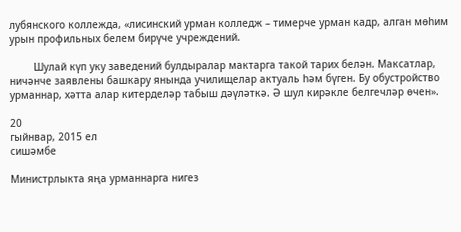лубянского коллежда, «лисинский урман колледж – тимерче урман кадр, алган мөһим урын профильных белем бирүче учреждений.

        Шулай күп уку заведений булдыралар мактарга такой тарих белән. Максатлар, ничәнче заявлены башкару янында училищелар актуаль һәм бүген. Бу обустройство урманнар, хәтта алар китерделәр табыш дәүләткә. Ә шул кирәкле белгечләр өчен».

20
гыйнвар, 2015 ел
сишәмбе

Министрлыкта яңа урманнарга нигез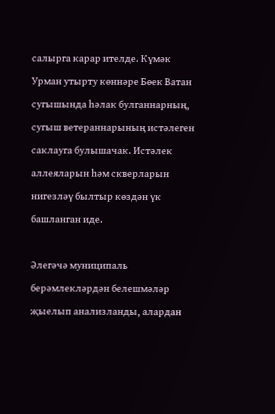салырга карар ителде. Күмәк Урман утырту көннәре Бөек Ватан сугышында һәлак булганнарның, сугыш ветераннарының истәлеген саклауга булышачак. Истәлек аллеяларын һәм скверларын нигезләү былтыр көздән үк башланган иде.

Әлегәчә муниципаль берәмлекләрдән белешмәләр җыелып анализланды, алардан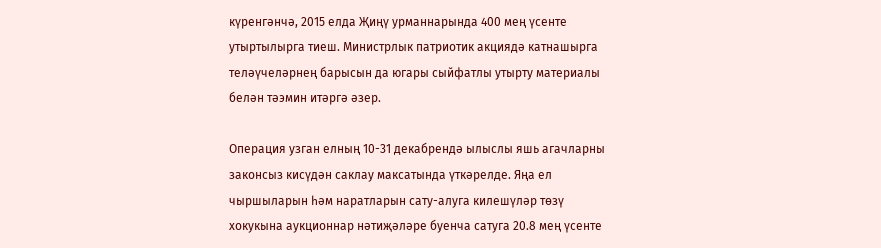күренгәнчә, 2015 елда Җиңү урманнарында 400 мең үсенте утыртылырга тиеш. Министрлык патриотик акциядә катнашырга теләүчеләрнең барысын да югары сыйфатлы утырту материалы белән тәэмин итәргә әзер.

Операция узган елның 10-31 декабрендә ылыслы яшь агачларны законсыз кисүдән саклау максатында үткәрелде. Яңа ел чыршыларын һәм наратларын сату-алуга килешүләр төзү хокукына аукционнар нәтиҗәләре буенча сатуга 20.8 мең үсенте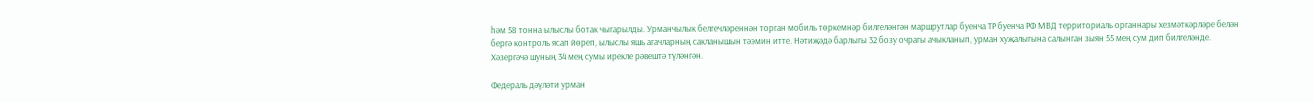һәм 58 тонна ылыслы ботак чыгарылды. Урманчылык белгечләреннән торган мобиль төркемнәр билгеләнгән маршрутлар буенча ТР буенча РФ МВД территориаль органнары хезмәткәрләре белән бергә контроль ясап йөреп, ылыслы яшь агачларның сакланышын тәэмин итте. Нәтиҗәдә барлыгы 32 бозу очрагы ачыкланып, урман хуҗалыгына салынган зыян 55 мең сум дип билгеләнде. Хәзергәчә шуның 34 мең сумы ирекле рәвештә түләнгән.

Федераль дәүләти урман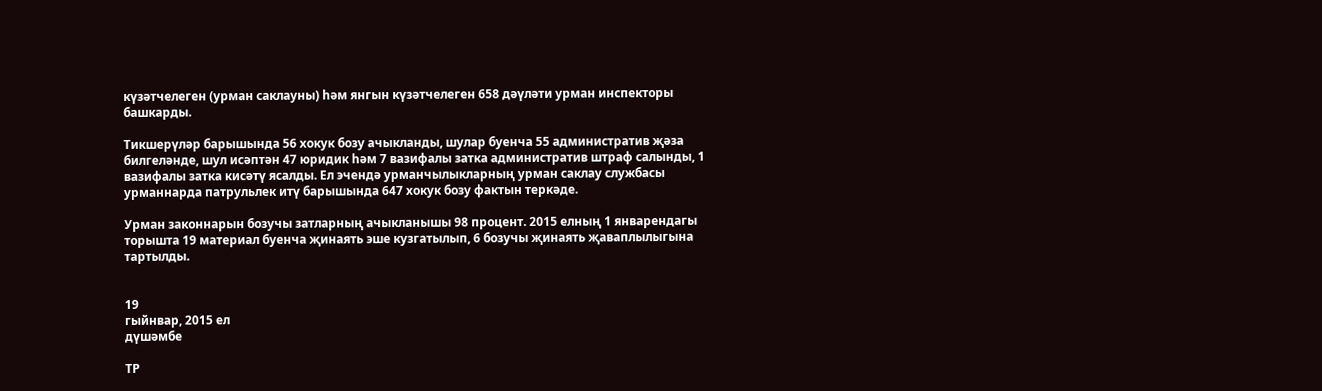күзәтчелеген (урман саклауны) һәм янгын күзәтчелеген 658 дәүләти урман инспекторы башкарды.

Тикшерүләр барышында 56 хокук бозу ачыкланды, шулар буенча 55 административ җәза билгеләнде, шул исәптән 47 юридик һәм 7 вазифалы затка административ штраф салынды, 1 вазифалы затка кисәтү ясалды. Ел эчендә урманчылыкларның урман саклау службасы урманнарда патрульлек итү барышында 647 хокук бозу фактын теркәде.

Урман законнарын бозучы затларның ачыкланышы 98 процент. 2015 елның 1 январендагы торышта 19 материал буенча җинаять эше кузгатылып, 6 бозучы җинаять җаваплылыгына тартылды.


19
гыйнвар, 2015 ел
дүшәмбе

ТР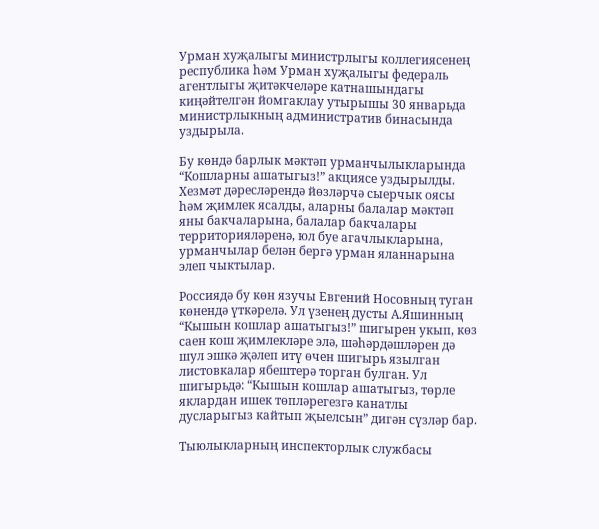Урман хуҗалыгы министрлыгы коллегиясенең республика һәм Урман хуҗалыгы федераль агентлыгы җитәкчеләре катнашындагы киңәйтелгән йомгаклау утырышы 30 январьда министрлыкның административ бинасында уздырыла.

Бу көндә барлык мәктәп урманчылыкларында “Кошларны ашатыгыз!” акциясе уздырылды. Хезмәт дәресләрендә йөзләрчә сыерчык оясы һәм җимлек ясалды, аларны балалар мәктәп яны бакчаларына, балалар бакчалары территорияләренә, юл буе агачлыкларына, урманчылар белән бергә урман яланнарына элеп чыктылар.

Россиядә бу көн язучы Евгений Носовның туган көнендә үткәрелә. Ул үзенең дусты А.Яшинның “Кышын кошлар ашатыгыз!” шигырен укып, көз саен кош җимлекләре элә, шәһәрдәшләрен дә шул эшкә җәлеп итү өчен шигырь язылган листовкалар ябештерә торган булган. Ул шигырьдә: “Кышын кошлар ашатыгыз, төрле яклардан ишек төпләрегезгә канатлы дусларыгыз кайтып җыелсын” дигән сүзләр бар.

Тыюлыкларның инспекторлык службасы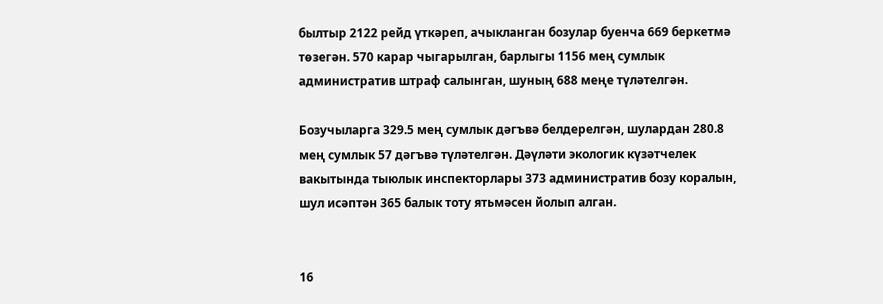былтыр 2122 рейд үткәреп, ачыкланган бозулар буенча 669 беркетмә төзегән. 570 карар чыгарылган, барлыгы 1156 мең сумлык административ штраф салынган, шуның 688 меңе түләтелгән.

Бозучыларга 329.5 мең сумлык дәгъвә белдерелгән, шулардан 280.8 мең сумлык 57 дәгъвә түләтелгән. Дәүләти экологик күзәтчелек вакытында тыюлык инспекторлары 373 административ бозу коралын, шул исәптән 365 балык тоту ятьмәсен йолып алган.


16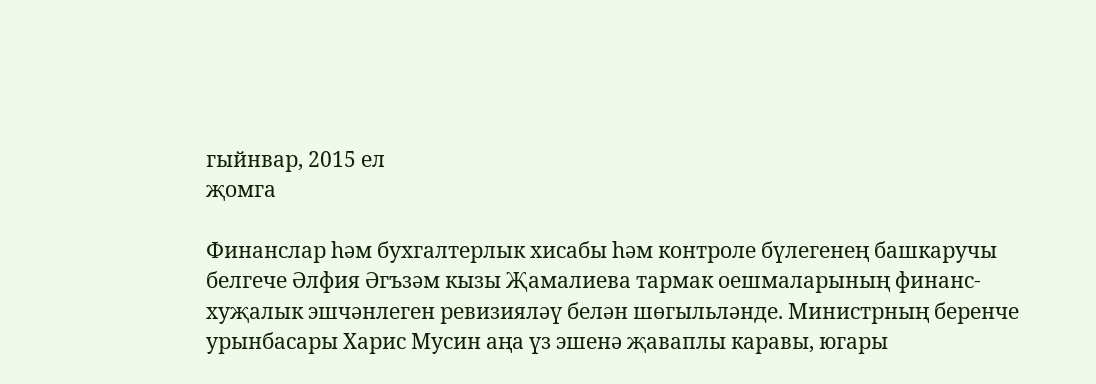гыйнвар, 2015 ел
җомга

Финанслар һәм бухгалтерлык хисабы һәм контроле бүлегенең башкаручы белгече Әлфия Әгъзәм кызы Җамалиева тармак оешмаларының финанс-хуҗалык эшчәнлеген ревизияләү белән шөгыльләнде. Министрның беренче урынбасары Харис Мусин аңа үз эшенә җаваплы каравы, югары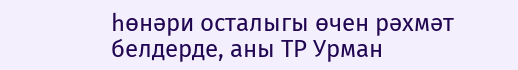һөнәри осталыгы өчен рәхмәт белдерде, аны ТР Урман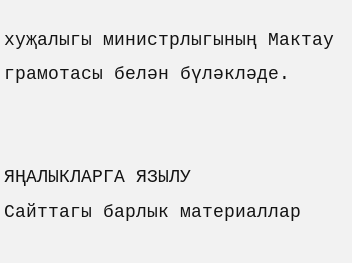хуҗалыгы министрлыгының Мактау грамотасы белән бүләкләде.


ЯҢАЛЫКЛАРГА ЯЗЫЛУ
Сайттагы барлык материаллар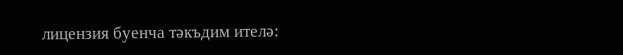лицензия буенча тәкъдим ителә: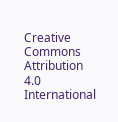Creative Commons Attribution 4.0 International